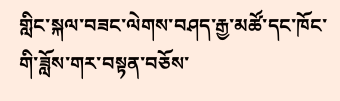གླིང་སྐལ་བཟང་ལེགས་བཤད་རྒྱ་མཚོ་དང་ཁོང་གི་ཟློས་གར་བསྟན་བཅོས་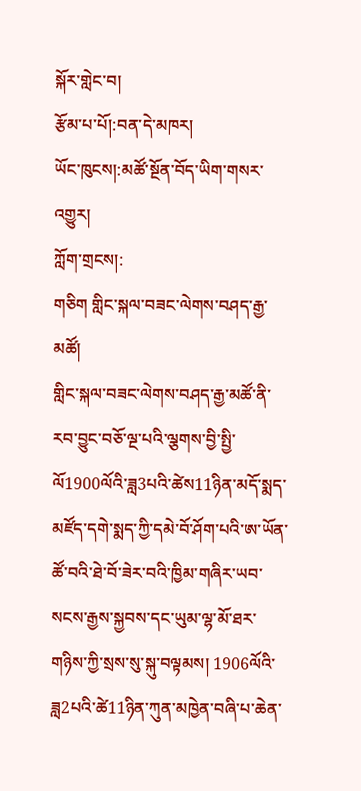སྐོར་གླེང་བ།
རྩོམ་པ་པོ།:བན་དེ་མཁར།
ཡོང་ཁུངས།:མཚོ་སྔོན་བོད་ཡིག་གསར་འགྱུར།
ཀློག་གྲངས།:
གཅིག གླིང་སྐལ་བཟང་ལེགས་བཤད་རྒྱ་མཚོ།
གླིང་སྐལ་བཟང་ལེགས་བཤད་རྒྱ་མཚོ་ནི་རབ་བྱུང་བཅོ་ལྔ་པའི་ལྕགས་བྱི་སྤྱི་ལོ1900ལོའི་ཟླ3པའི་ཚེས11ཉིན་མདོ་སྨད་མཛོད་དགེ་སྨད་ཀྱི་དམེ་བོ་ཤོག་པའི་ཨ་ཡོན་ཚོ་བའི་ཐེ་བོ་ཟེར་བའི་ཁྱིམ་གཞིར་ཡབ་སངས་རྒྱས་སྐྱབས་དང་ཡུམ་ལྷ་མོ་ཐར་གཉིས་ཀྱི་སྲས་སུ་སྐུ་བལྟམས། 1906ལོའི་ཟླ2པའི་ཚེ11ཉིན་ཀུན་མཁྱེན་བཞི་པ་ཆེན་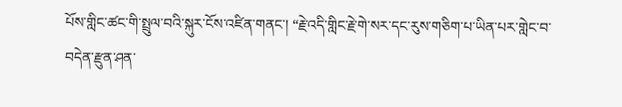པོས་གླིང་ཚང་གི་སྤྲུལ་བའི་སྐུར་ངོས་འཛིན་གནང་། “རྗེ་འདི་གླིང་རྗེ་གེ་སར་དང་རུས་གཅིག་པ་ཡིན་པར་གླེང་བ་བདེན་རྫུན་ཤན་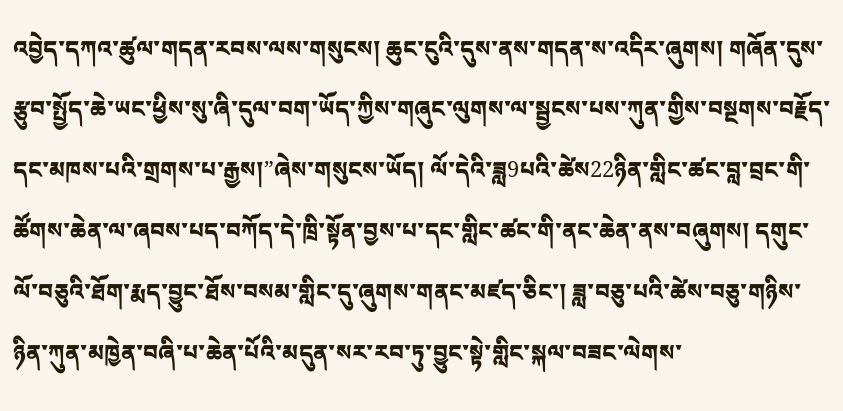འབྱེད་དཀའ་ཚུལ་གདན་རབས་ལས་གསུངས། ཆུང་ངུའི་དུས་ནས་གདན་ས་འདིར་ཞུགས། གཞོན་དུས་རྩུབ་སྤྱོད་ཆེ་ཡང་ཕྱིས་སུ་ཞི་དུལ་བག་ཡོད་ཀྱིས་གཞུང་ལུགས་ལ་སྦྱངས་པས་ཀུན་གྱིས་བསྔགས་བརྗོད་དང་མཁས་པའི་གྲགས་པ་རྒྱས།”ཞེས་གསུངས་ཡོད། ལོ་དེའི་ཟླ9པའི་ཚེས22ཉིན་གླིང་ཚང་བླ་བྲང་གི་ཚོགས་ཆེན་ལ་ཞབས་པད་བཀོད་དེ་ཁྲི་སྟོན་བྱས་པ་དང་གླིང་ཚང་གི་ནང་ཆེན་ནས་བཞུགས། དགུང་ལོ་བཅུའི་ཐོག་རྨད་བྱུང་ཐོས་བསམ་གླིང་དུ་ཞུགས་གནང་མཛད་ཅིང་། ཟླ་བཅུ་པའི་ཚེས་བཅུ་གཉིས་ཉིན་ཀུན་མཁྱེན་བཞི་པ་ཆེན་པོའི་མདུན་སར་རབ་ཏུ་བྱུང་སྟེ་གླིང་སྐལ་བཟང་ལེགས་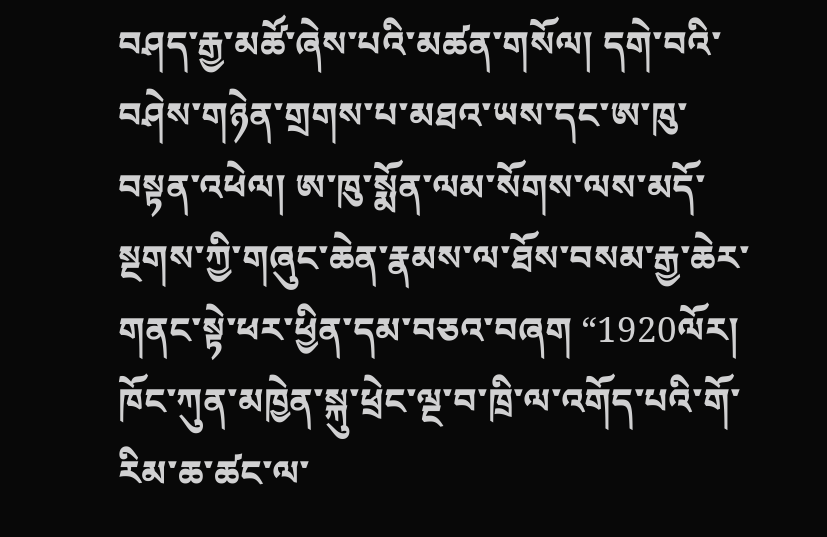བཤད་རྒྱ་མཚོ་ཞེས་པའི་མཚན་གསོལ། དགེ་བའི་བཤེས་གཉེན་གྲགས་པ་མཐའ་ཡས་དང་ཨ་ཁུ་བསྟན་འཕེལ། ཨ་ཁུ་སྨོན་ལམ་སོགས་ལས་མདོ་སྔགས་ཀྱི་གཞུང་ཆེན་རྣམས་ལ་ཐོས་བསམ་རྒྱ་ཆེར་གནང་སྟེ་ཕར་ཕྱིན་དམ་བཅའ་བཞག “1920ལོར། ཁོང་ཀུན་མཁྱེན་སྐུ་ཕྲེང་ལྔ་བ་ཁྲི་ལ་འགོད་པའི་གོ་རིམ་ཆ་ཚང་ལ་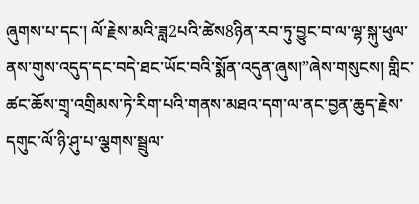ཞུགས་པ་དང་། ལོ་རྗེས་མའི་ཟླ2པའི་ཚེས8ཉིན་རབ་ཏུ་བྱུང་བ་ལ་ལྷ་སྐུ་ཕུལ་ནས་གུས་འདུད་དང་བདེ་ཐང་ཡོང་བའི་སྨོན་འདུན་ཞུས།”ཞེས་གསུངས། གླིང་ཚང་ཆོས་གྲྭ་འགྲིམས་ཏེ་རིག་པའི་གནས་མཐའ་དག་ལ་ནང་བྱན་ཆུད་རྗེས་དགུང་ལོ་ཉི་ཤུ་པ་ལྕགས་སྦྲུལ་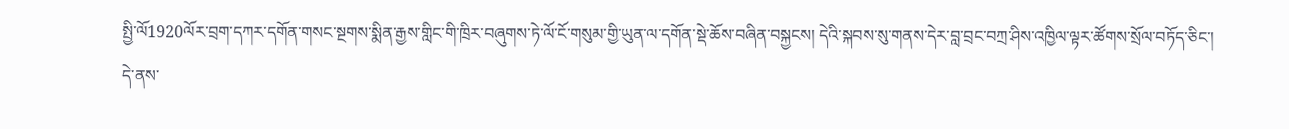སྤྱི་ལོ1920ལོར་བྲག་དཀར་དགོན་གསང་སྔགས་སྨིན་རྒྱས་གླིང་གི་ཁྲིར་བཞུགས་ཏེ་ལོ་ངོ་གསུམ་གྱི་ཡུན་ལ་དགོན་སྡེ་ཆོས་བཞིན་བསྐྱངས། དེའི་སྐབས་སུ་གནས་དེར་བླ་བྲང་བཀྲ་ཤིས་འཁྱིལ་ལྟར་ཚོགས་སྲོལ་བཏོད་ཅིང་། དེ་ནས་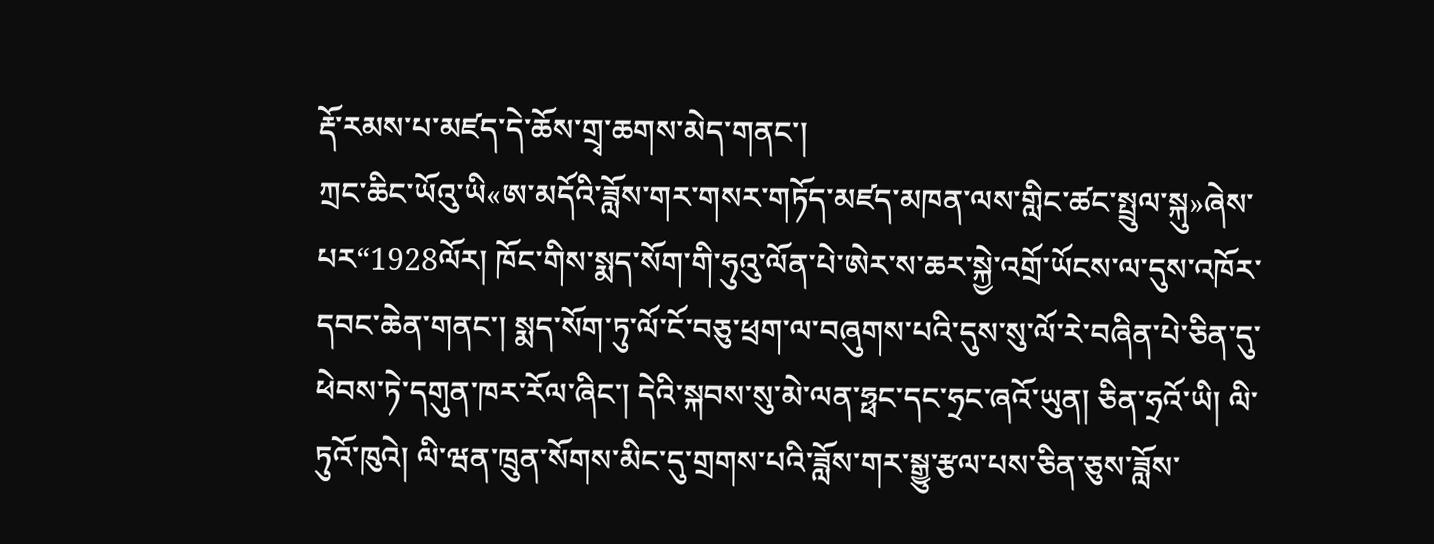རྡོ་རམས་པ་མཛད་དེ་ཆོས་གྲྭ་ཆགས་མེད་གནང་།
ཀྲང་ཆིང་ཡོའུ་ཡི«ཨ་མདོའི་ཟློས་གར་གསར་གཏོད་མཛད་མཁན་ལས་གླིང་ཚང་སྤྲུལ་སྐུ»ཞེས་པར“1928ལོར། ཁོང་གིས་སྨད་སོག་གི་ཧུའུ་ལོན་པེ་ཨེར་ས་ཆར་སྐྱེ་འགྲོ་ཡོངས་ལ་དུས་འཁོར་དབང་ཆེན་གནང་། སྨད་སོག་ཏུ་ལོ་ངོ་བཅུ་ཕྲག་ལ་བཞུགས་པའི་དུས་སུ་ལོ་རེ་བཞིན་པེ་ཅིན་དུ་ཕེབས་ཏེ་དགུན་ཁར་རོལ་ཞིང་། དེའི་སྐབས་སུ་མེ་ལན་ཧྥང་དང་ཧྲང་ཞའོ་ཡུན། ཅིན་ཧྲའོ་ཡི། ལི་ཏུའོ་ཁུའེ། ལི་ཝན་ཁྲུན་སོགས་མིང་དུ་གྲགས་པའི་ཟློས་གར་སྒྱུ་རྩལ་པས་ཅིན་ཅུས་ཟློས་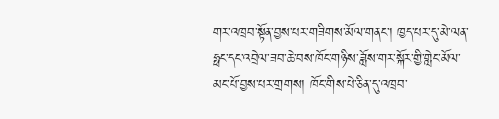གར་འཁྲབ་སྟོན་བྱས་པར་གཟིགས་མོལ་གནང་། ཁྱད་པར་དུ་མེ་ལན་ཧྥང་དང་འབྲེལ་ཟབ་ཆེ་བས་ཁོང་གཉིས་ཟློས་གར་སྐོར་གྱི་གླེང་མོལ་མང་པོ་བྱས་པར་གྲགས། ཁོང་གིས་པེ་ཅིན་དུ་འཁྲབ་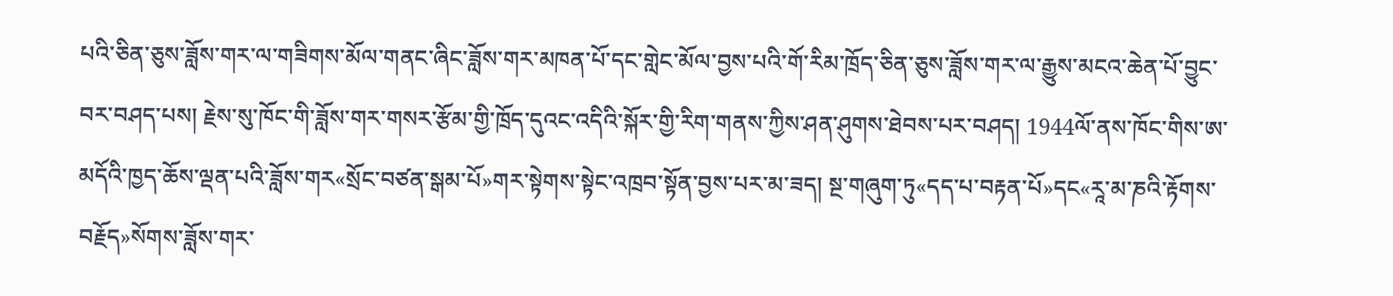པའི་ཅིན་ཅུས་ཟློས་གར་ལ་གཟིགས་མོལ་གནང་ཞིང་ཟློས་གར་མཁན་པོ་དང་གླེང་མོལ་བྱས་པའི་གོ་རིམ་ཁྲོད་ཅིན་ཅུས་ཟློས་གར་ལ་རྒྱུས་མངའ་ཆེན་པོ་བྱུང་བར་བཤད་པས། རྗེས་སུ་ཁོང་གི་ཟློས་གར་གསར་རྩོམ་གྱི་ཁྲོད་དུའང་འདིའི་སྐོར་གྱི་རིག་གནས་ཀྱིས་ཤན་ཤུགས་ཐེབས་པར་བཤད། 1944ལོ་ནས་ཁོང་གིས་ཨ་མདོའི་ཁྱད་ཆོས་ལྡན་པའི་ཟློས་གར«སྲོང་བཙན་སྒམ་པོ»གར་སྟེགས་སྟེང་འཁྲབ་སྟོན་བྱས་པར་མ་ཟད། སྔ་གཞུག་ཏུ«དད་པ་བརྟན་པོ»དང«རཱ་མ་ཎའི་རྟོགས་བརྗོད»སོགས་ཟློས་གར་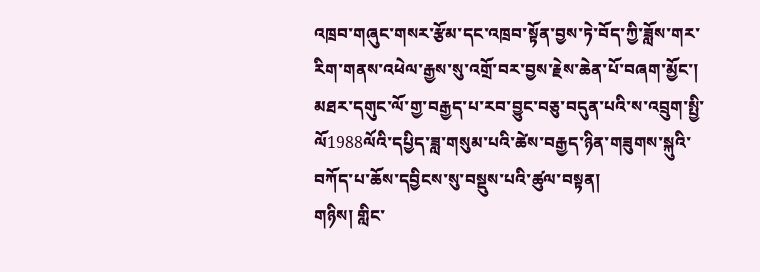འཁྲབ་གཞུང་གསར་རྩོམ་དང་འཁྲབ་སྟོན་བྱས་ཏེ་བོད་ཀྱི་ཟློས་གར་རིག་གནས་འཕེལ་རྒྱས་སུ་འགྲོ་བར་བྱས་རྗེས་ཆེན་པོ་བཞག་མྱོང་། མཐར་དགུང་ལོ་གྱ་བརྒྱད་པ་རབ་བྱུང་བཅུ་བདུན་པའི་ས་འབྲུག་སྤྱི་ལོ1988ལོའི་དཔྱིད་ཟླ་གསུམ་པའི་ཚེས་བརྒྱད་ཉིན་གཟུགས་སྐུའི་བཀོད་པ་ཆོས་དབྱིངས་སུ་བསྡུས་པའི་ཚུལ་བསྟན།
གཉིས། གླིང་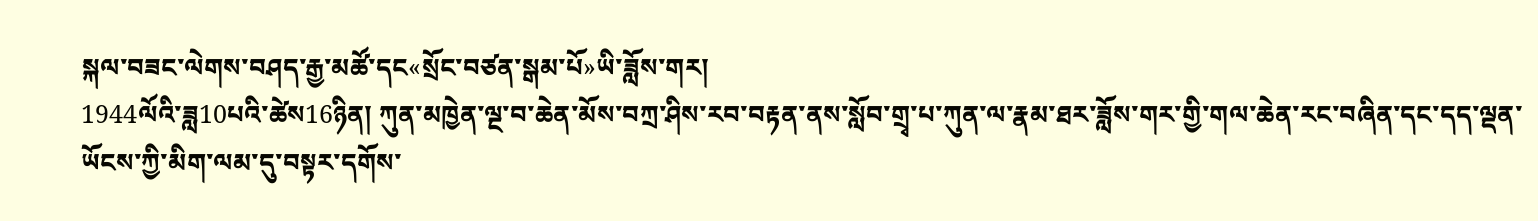སྐལ་བཟང་ལེགས་བཤད་རྒྱ་མཚོ་དང«སྲོང་བཙན་སྒམ་པོ»ཡི་ཟློས་གར།
1944ལོའི་ཟླ10པའི་ཚེས16ཉིན། ཀུན་མཁྱེན་ལྔ་བ་ཆེན་མོས་བཀྲ་ཤིས་རབ་བརྟན་ནས་སློབ་གྲྭ་པ་ཀུན་ལ་རྣམ་ཐར་ཟློས་གར་གྱི་གལ་ཆེན་རང་བཞིན་དང་དད་ལྡན་ཡོངས་ཀྱི་མིག་ལམ་དུ་བསྟར་དགོས་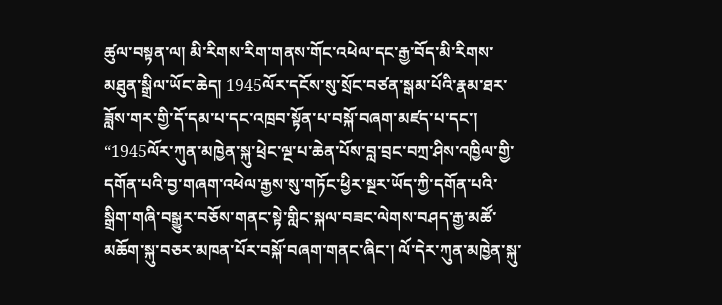ཚུལ་བསྟན་ལ། མི་རིགས་རིག་གནས་གོང་འཕེལ་དང་རྒྱ་བོད་མི་རིགས་མཐུན་སྒྲིལ་ཡོང་ཆེད། 1945ལོར་དངོས་སུ་སྲོང་བཙན་སྒམ་པོའི་རྣམ་ཐར་ཟློས་གར་གྱི་དོ་དམ་པ་དང་འཁྲབ་སྟོན་པ་བསྐོ་བཞག་མཛད་པ་དང་། “1945ལོར་ཀུན་མཁྱེན་སྐུ་ཕྲེང་ལྔ་པ་ཆེན་པོས་བླ་བྲང་བཀྲ་ཤིས་འཁྱིལ་གྱི་དགོན་པའི་བྱ་གཞག་འཕེལ་རྒྱས་སུ་གཏོང་ཕྱིར་སྔར་ཡོད་ཀྱི་དགོན་པའི་སྒྲིག་གཞི་བསྒྱུར་བཅོས་གནང་སྟེ་གླིང་སྐལ་བཟང་ལེགས་བཤད་རྒྱ་མཚོ་མཆོག་སྐུ་བཅར་མཁན་པོར་བསྐོ་བཞག་གནང་ཞིང་། ལོ་དེར་ཀུན་མཁྱེན་སྐུ་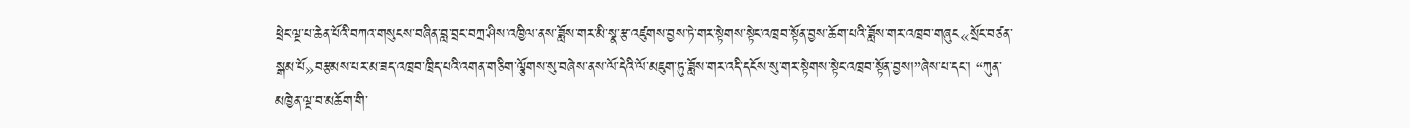ཕྲེང་ལྔ་པ་ཆེན་པོའི་བཀའ་གསུངས་བཞིན་བླ་བྲང་བཀྲ་ཤིས་འཁྱིལ་ནས་ཟློས་གར་མི་སྣ་རྩ་འཛུགས་བྱས་ཏེ་གར་སྟེགས་སྟེང་འཁྲབ་སྟོན་བྱས་ཆོག་པའི་ཟློས་གར་འཁྲབ་གཞུང«སྲོང་བཙན་སྒམ་པོ»བརྩམས་པར་མ་ཟད་འཁྲབ་ཁྲིད་པའི་འགན་གཅིག་ལྕོགས་སུ་བཞེས་ནས་ལོ་དེའི་ལོ་མཇུག་ཏུ་ཟློས་གར་འདི་དངོས་སུ་གར་སྟེགས་སྟེང་འཁྲབ་སྟོན་བྱས།”ཞེས་པ་དང་། “ཀུན་མཁྱེན་ལྔ་བ་མཆོག་གི་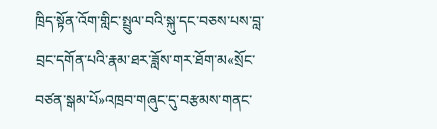ཁྲིད་སྟོན་འོག་གླིང་སྤྲུལ་བའི་སྐུ་དང་བཅས་པས་བླ་བྲང་དགོན་པའི་རྣམ་ཐར་ཟློས་གར་ཐོག་མ«སྲོང་བཙན་སྒམ་པོ»འཁྲབ་གཞུང་དུ་བརྩམས་གནང་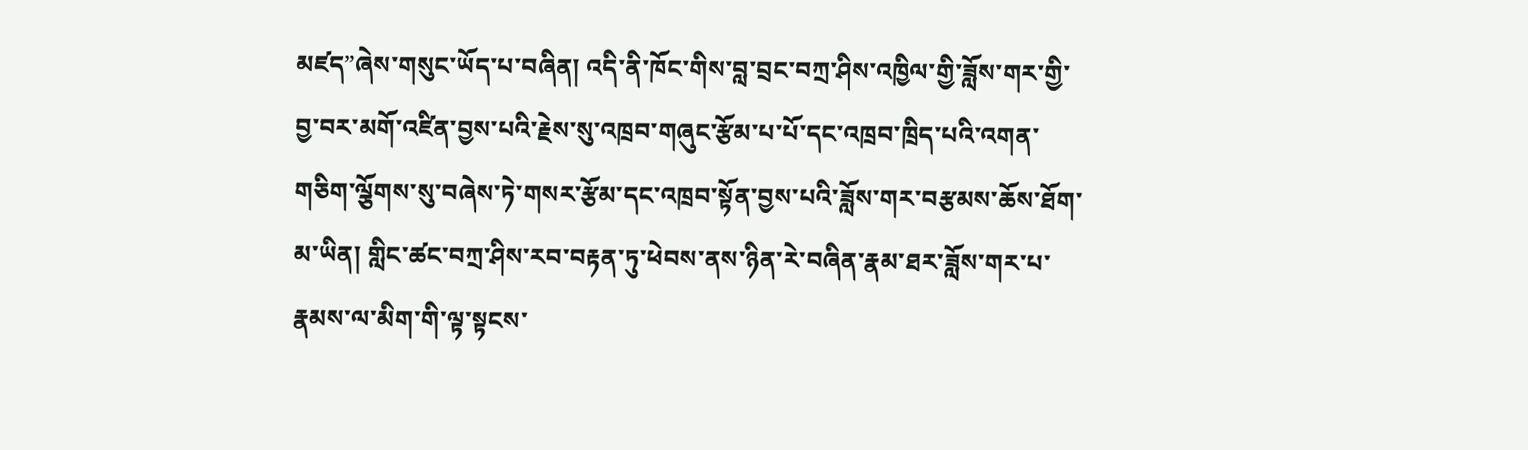མཛད”ཞེས་གསུང་ཡོད་པ་བཞིན། འདི་ནི་ཁོང་གིས་བླ་བྲང་བཀྲ་ཤིས་འཁྱིལ་གྱི་ཟློས་གར་གྱི་བྱ་བར་མགོ་འཛིན་བྱས་པའི་རྗེས་སུ་འཁྲབ་གཞུང་རྩོམ་པ་པོ་དང་འཁྲབ་ཁྲིད་པའི་འགན་གཅིག་ལྕོགས་སུ་བཞེས་ཏེ་གསར་རྩོམ་དང་འཁྲབ་སྟོན་བྱས་པའི་ཟློས་གར་བརྩམས་ཆོས་ཐོག་མ་ཡིན། གླིང་ཚང་བཀྲ་ཤིས་རབ་བརྟན་ཏུ་ཕེབས་ནས་ཉིན་རེ་བཞིན་རྣམ་ཐར་ཟློས་གར་པ་རྣམས་ལ་མིག་གི་ལྟ་སྟངས་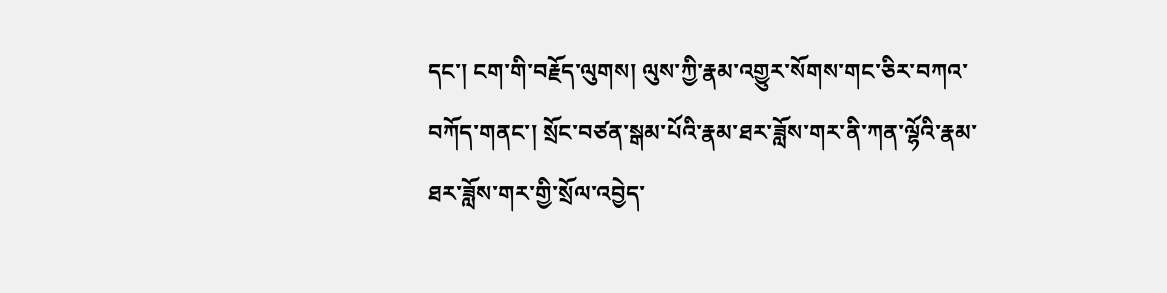དང་། ངག་གི་བརྗོད་ལུགས། ལུས་ཀྱི་རྣམ་འགྱུར་སོགས་གང་ཅིར་བཀའ་བཀོད་གནང་། སྲོང་བཙན་སྒམ་པོའི་རྣམ་ཐར་ཟློས་གར་ནི་ཀན་ལྷོའི་རྣམ་ཐར་ཟློས་གར་གྱི་སྲོལ་འབྱེད་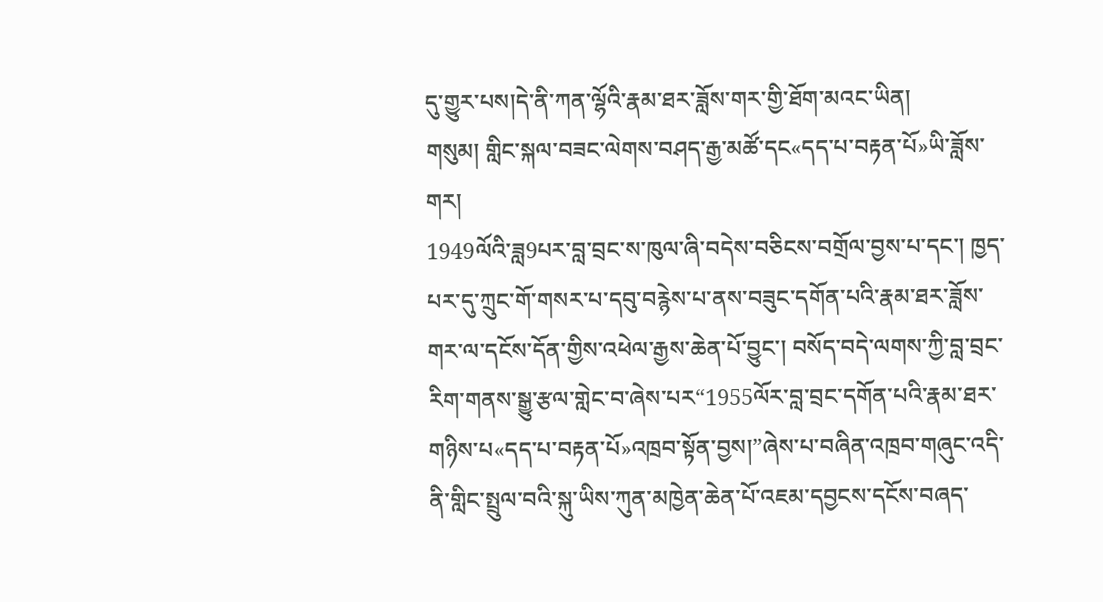དུ་གྱུར་པས།དེ་ནི་ཀན་ལྷོའི་རྣམ་ཐར་ཟློས་གར་གྱི་ཐོག་མའང་ཡིན།
གསུམ། གླིང་སྐལ་བཟང་ལེགས་བཤད་རྒྱ་མཚོ་དང«དད་པ་བརྟན་པོ»ཡི་ཟློས་གར།
1949ལོའི་ཟླ9པར་བླ་བྲང་ས་ཁུལ་ཞི་བདེས་བཅིངས་བགྲོལ་བྱས་པ་དང་། ཁྱད་པར་དུ་ཀྲུང་གོ་གསར་པ་དབུ་བརྙེས་པ་ནས་བཟུང་དགོན་པའི་རྣམ་ཐར་ཟློས་གར་ལ་དངོས་དོན་གྱིས་འཕེལ་རྒྱས་ཆེན་པོ་བྱུང་། བསོད་བདེ་ལགས་ཀྱི་བླ་བྲང་རིག་གནས་སྒྱུ་རྩལ་གླེང་བ་ཞེས་པར“1955ལོར་བླ་བྲང་དགོན་པའི་རྣམ་ཐར་གཉིས་པ«དད་པ་བརྟན་པོ»འཁྲབ་སྟོན་བྱས།”ཞེས་པ་བཞིན་འཁྲབ་གཞུང་འདི་ནི་གླིང་སྤྲུལ་བའི་སྐུ་ཡིས་ཀུན་མཁྱེན་ཆེན་པོ་འཇམ་དབྱངས་དངོས་བཞད་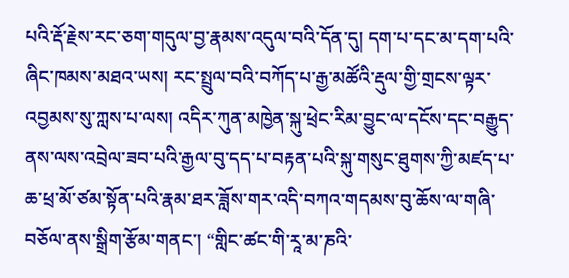པའི་རྡོ་རྗེས་རང་ཅག་གདུལ་བྱ་རྣམས་འདུལ་བའི་དོན་དུ། དག་པ་དང་མ་དག་པའི་ཞིང་ཁམས་མཐའ་ཡས། རང་སྤྲུལ་བའི་བཀོད་པ་རྒྱ་མཚོའི་རྡུལ་གྱི་གྲངས་ལྟར་འབྱམས་སུ་ཀླས་པ་ལས། འདིར་ཀུན་མཁྱེན་སྐུ་ཕྲེང་རིམ་བྱུང་ལ་དངོས་དང་བརྒྱུད་ནས་ལས་འབྲེལ་ཟབ་པའི་རྒྱལ་བུ་དད་པ་བརྟན་པའི་སྐུ་གསུང་ཐུགས་ཀྱི་མཛད་པ་ཆ་ཕྲ་མོ་ཙམ་སྟོན་པའི་རྣམ་ཐར་ཟློས་གར་འདི་བཀའ་གདམས་བུ་ཆོས་ལ་གཞི་བཅོལ་ནས་སྒྲིག་རྩོམ་གནང་། “གླིང་ཚང་གི་རཱ་མ་ཎའི་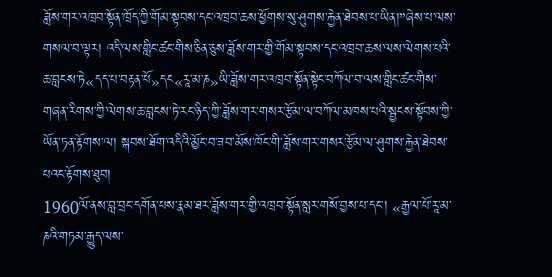ཟློས་གར་འཁྲབ་སྟོན་ཁྲོད་ཀྱི་གོམ་སྟབས་དང་འཁྲབ་ཆས་ཕྱོགས་སུ་ཤུགས་རྐྱེན་ཐེབས་པ་ཡིན།”ཞེས་པ་ལས་གསལ་བ་ལྟར། འདི་ལས་གླིང་ཚང་གིས་ཅིན་ཅུས་ཟློས་གར་གྱི་གོམ་སྟབས་དང་འཁྲབ་ཆས་ལས་ལེགས་པའི་ཆ་བླངས་ཏེ«དད་པ་བརྟན་པོ»དང«རཱ་མ་ཎ»ཡི་ཟློས་གར་འཁྲབ་སྟོན་སྟེང་བཀོལ་བ་ལས་གླིང་ཚང་གིས་གཞན་རིགས་ཀྱི་ལེགས་ཆ་བླངས་ཏེ་རང་ཉིད་ཀྱི་ཟློས་གར་གསར་རྩོམ་ལ་བཀོལ་མཁས་པའི་སྦྱངས་སྟོབས་ཀྱི་ཡོན་ཏན་རྟོགས་ལ། སྐབས་ཐོག་འདིའི་མྱོང་བ་ཟབ་མོས་ཁོང་གི་ཟློས་གར་གསར་རྩོམ་ལ་ཤུགས་རྐྱེན་ཐེབས་པའང་རྟོགས་ཐུབ།
1960ལོ་ནས་བླ་བྲང་དགོན་པས་རྣམ་ཐར་ཟློས་གར་གྱི་འཁྲབ་སྟོན་སླར་གསོ་བྱས་པ་དང་། «རྒྱལ་པོ་རཱ་མ་ཎའི་གཏམ་རྒྱུད་ལས་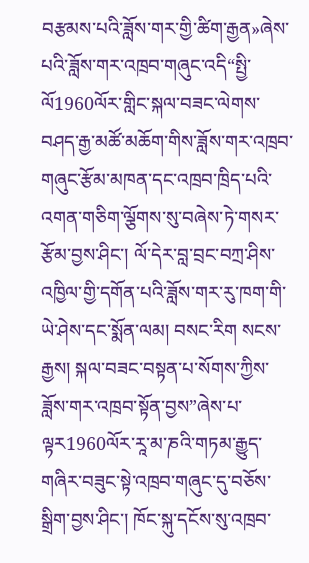བརྩམས་པའི་ཟློས་གར་གྱི་ཚིག་རྒྱན»ཞེས་པའི་ཟློས་གར་འཁྲབ་གཞུང་འདི“སྤྱི་ལོ1960ལོར་གླིང་སྐལ་བཟང་ལེགས་བཤད་རྒྱ་མཚོ་མཆོག་གིས་ཟློས་གར་འཁྲབ་གཞུང་རྩོམ་མཁན་དང་འཁྲབ་ཁྲིད་པའི་འགན་གཅིག་ལྕོགས་སུ་བཞེས་ཏེ་གསར་རྩོམ་བྱས་ཤིང་། ལོ་དེར་བླ་བྲང་བཀྲ་ཤིས་འཁྱིལ་གྱི་དགོན་པའི་ཟློས་གར་རུ་ཁག་གི་ཡེ་ཤེས་དང་སྨོན་ལམ། བསང་རིག སངས་རྒྱས། སྐལ་བཟང་བསྟན་པ་སོགས་ཀྱིས་ཟློས་གར་འཁྲབ་སྟོན་བྱས”ཞེས་པ་ལྟར1960ལོར་རཱ་མ་ཎའི་གཏམ་རྒྱུད་གཞིར་བཟུང་སྟེ་འཁྲབ་གཞུང་དུ་བཅོས་སྒྲིག་བྱས་ཤིང་། ཁོང་སྐུ་དངོས་སུ་འཁྲབ་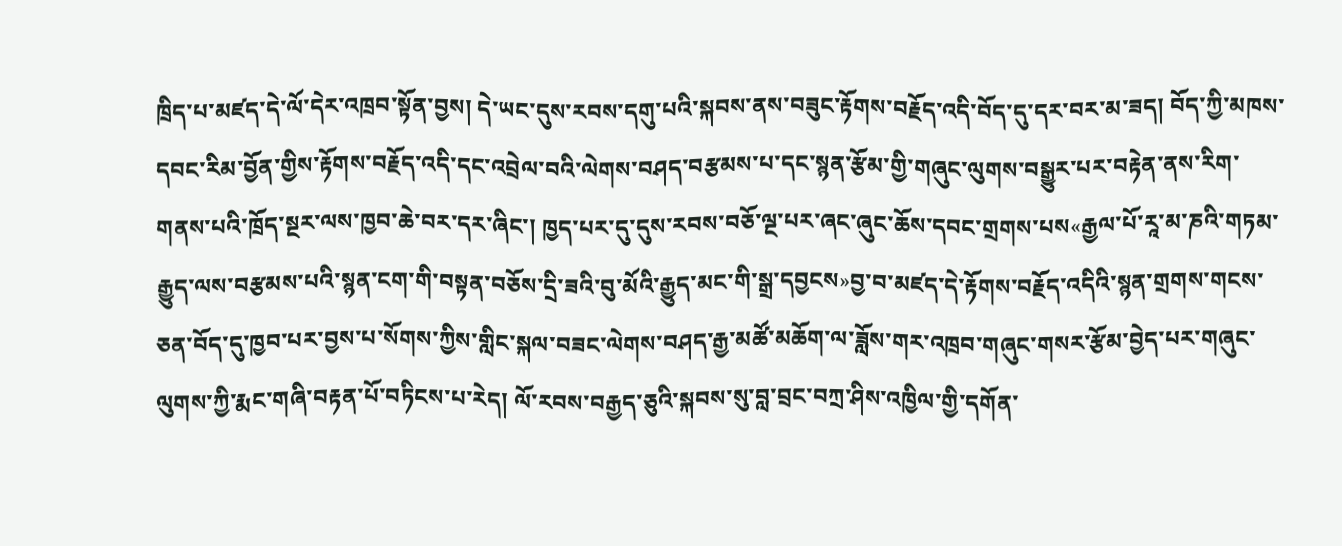ཁྲིད་པ་མཛད་དེ་ལོ་དེར་འཁྲབ་སྟོན་བྱས། དེ་ཡང་དུས་རབས་དགུ་པའི་སྐབས་ནས་བཟུང་རྟོགས་བརྗོད་འདི་བོད་དུ་དར་བར་མ་ཟད། བོད་ཀྱི་མཁས་དབང་རིམ་བྱོན་གྱིས་རྟོགས་བརྗོད་འདི་དང་འབྲེལ་བའི་ལེགས་བཤད་བརྩམས་པ་དང་སྙན་རྩོམ་གྱི་གཞུང་ལུགས་བསྒྱུར་པར་བརྟེན་ནས་རིག་གནས་པའི་ཁྲོད་སྔར་ལས་ཁྱབ་ཆེ་བར་དར་ཞིང་། ཁྱད་པར་དུ་དུས་རབས་བཅོ་ལྔ་པར་ཞང་ཞུང་ཆོས་དབང་གྲགས་པས«རྒྱལ་པོ་རཱ་མ་ཎའི་གཏམ་རྒྱུད་ལས་བརྩམས་པའི་སྙན་ངག་གི་བསྟན་བཅོས་དྲི་ཟའི་བུ་མོའི་རྒྱུད་མང་གི་སྒྲ་དབྱངས»བྱ་བ་མཛད་དེ་རྟོགས་བརྗོད་འདིའི་སྙན་གྲགས་གངས་ཅན་བོད་དུ་ཁྱབ་པར་བྱས་པ་སོགས་ཀྱིས་གླིང་སྐལ་བཟང་ལེགས་བཤད་རྒྱ་མཚོ་མཆོག་ལ་ཟློས་གར་འཁྲབ་གཞུང་གསར་རྩོམ་བྱེད་པར་གཞུང་ལུགས་ཀྱི་རྨང་གཞི་བརྟན་པོ་བཏིངས་པ་རེད། ལོ་རབས་བརྒྱད་ཅུའི་སྐབས་སུ་བླ་བྲང་བཀྲ་ཤིས་འཁྱིལ་གྱི་དགོན་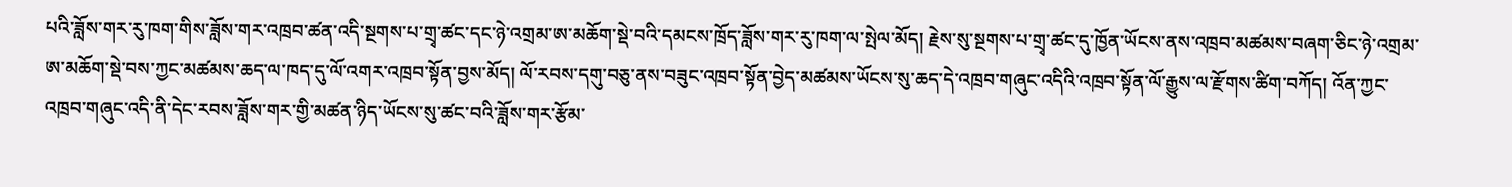པའི་ཟློས་གར་རུ་ཁག་གིས་ཟློས་གར་འཁྲབ་ཚན་འདི་སྔགས་པ་གྲྭ་ཚང་དང་ཉེ་འགྲམ་ཨ་མཆོག་སྡེ་བའི་དམངས་ཁྲོད་ཟློས་གར་རུ་ཁག་ལ་སྤེལ་མོད། རྗེས་སུ་སྔགས་པ་གྲྭ་ཚང་དུ་ཁྱོན་ཡོངས་ནས་འཁྲབ་མཚམས་བཞག་ཅིང་ཉེ་འགྲམ་ཨ་མཆོག་སྡེ་བས་ཀྱང་མཚམས་ཆད་ལ་ཁད་དུ་ལོ་འགར་འཁྲབ་སྟོན་བྱས་མོད། ལོ་རབས་དགུ་བཅུ་ནས་བཟུང་འཁྲབ་སྟོན་བྱེད་མཚམས་ཡོངས་སུ་ཆད་དེ་འཁྲབ་གཞུང་འདིའི་འཁྲབ་སྟོན་ལོ་རྒྱུས་ལ་རྫོགས་ཚིག་བཀོད། འོན་ཀྱང་འཁྲབ་གཞུང་འདི་ནི་དེང་རབས་ཟློས་གར་གྱི་མཚན་ཉིད་ཡོངས་སུ་ཚང་བའི་ཟློས་གར་རྩོམ་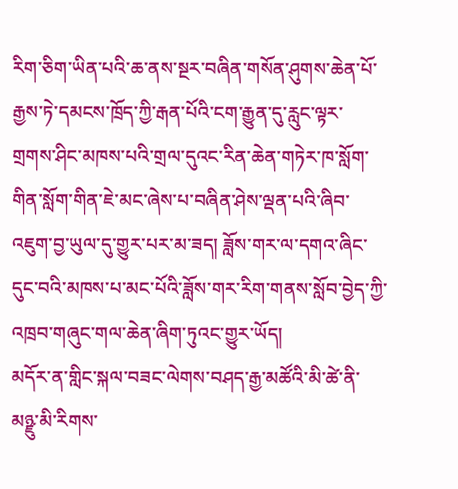རིག་ཅིག་ཡིན་པའི་ཆ་ནས་སྔར་བཞིན་གསོན་ཤུགས་ཆེན་པོ་རྒྱས་ཏེ་དམངས་ཁྲོད་ཀྱི་རྒན་པོའི་ངག་རྒྱུན་དུ་རླུང་ལྟར་གྲགས་ཤིང་མཁས་པའི་གྲལ་དུའང་རིན་ཆེན་གཏེར་ཁ་སློག་གིན་སློག་གིན་ཇེ་མང་ཞེས་པ་བཞིན་ཤེས་ལྡན་པའི་ཞིབ་འཇུག་བྱ་ཡུལ་དུ་གྱུར་པར་མ་ཟད། ཟློས་གར་ལ་དགའ་ཞིང་དུང་བའི་མཁས་པ་མང་པོའི་ཟློས་གར་རིག་གནས་སློབ་བྱེད་ཀྱི་འཁྲབ་གཞུང་གལ་ཆེན་ཞིག་ཏུའང་གྱུར་ཡོད།
མདོར་ན་གླིང་སྐལ་བཟང་ལེགས་བཤད་རྒྱ་མཚོའི་མི་ཚེ་ནི་མཉྫུ་མི་རིགས་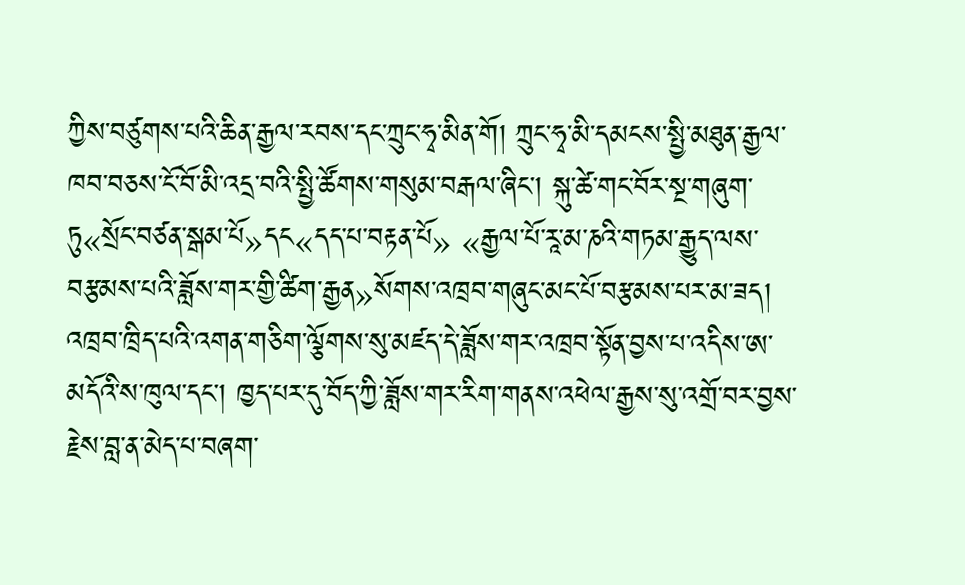ཀྱིས་བཙུགས་པའི་ཆིན་རྒྱལ་རབས་དང་ཀྲུང་ཧྭ་མིན་གོ། ཀྲུང་ཧྭ་མི་དམངས་སྤྱི་མཐུན་རྒྱལ་ཁབ་བཅས་ངོ་བོ་མི་འདྲ་བའི་སྤྱི་ཚོགས་གསུམ་བརྒལ་ཞིང་། སྐུ་ཚེ་གང་བོར་སྔ་གཞུག་ཏུ«སྲོང་བཙན་སྒམ་པོ»དང«དད་པ་བརྟན་པོ» «རྒྱལ་པོ་རཱ་མ་ཎའི་གཏམ་རྒྱུད་ལས་བརྩམས་པའི་ཟློས་གར་གྱི་ཚིག་རྒྱན»སོགས་འཁྲབ་གཞུང་མང་པོ་བརྩམས་པར་མ་ཟད། འཁྲབ་ཁྲིད་པའི་འགན་གཅིག་ལྕོགས་སུ་མཛད་དེ་ཟློས་གར་འཁྲབ་སྟོན་བྱས་པ་འདིས་ཨ་མདོའི་ས་ཁུལ་དང་། ཁྱད་པར་དུ་བོད་ཀྱི་ཟློས་གར་རིག་གནས་འཕེལ་རྒྱས་སུ་འགྲོ་བར་བྱས་རྗེས་བླ་ན་མེད་པ་བཞག་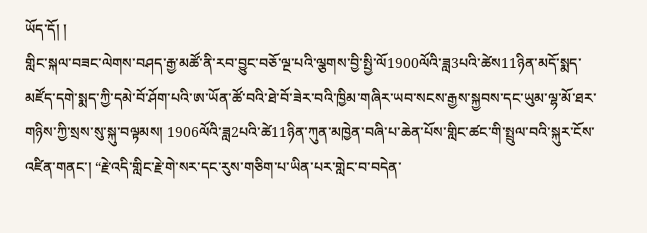ཡོད་དོ། །
གླིང་སྐལ་བཟང་ལེགས་བཤད་རྒྱ་མཚོ་ནི་རབ་བྱུང་བཅོ་ལྔ་པའི་ལྕགས་བྱི་སྤྱི་ལོ1900ལོའི་ཟླ3པའི་ཚེས11ཉིན་མདོ་སྨད་མཛོད་དགེ་སྨད་ཀྱི་དམེ་བོ་ཤོག་པའི་ཨ་ཡོན་ཚོ་བའི་ཐེ་བོ་ཟེར་བའི་ཁྱིམ་གཞིར་ཡབ་སངས་རྒྱས་སྐྱབས་དང་ཡུམ་ལྷ་མོ་ཐར་གཉིས་ཀྱི་སྲས་སུ་སྐུ་བལྟམས། 1906ལོའི་ཟླ2པའི་ཚེ11ཉིན་ཀུན་མཁྱེན་བཞི་པ་ཆེན་པོས་གླིང་ཚང་གི་སྤྲུལ་བའི་སྐུར་ངོས་འཛིན་གནང་། “རྗེ་འདི་གླིང་རྗེ་གེ་སར་དང་རུས་གཅིག་པ་ཡིན་པར་གླེང་བ་བདེན་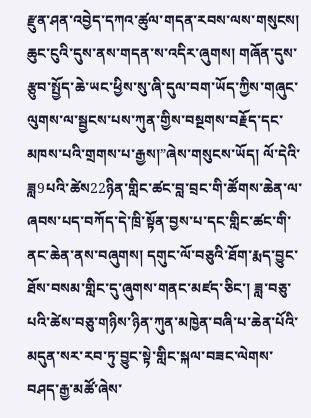རྫུན་ཤན་འབྱེད་དཀའ་ཚུལ་གདན་རབས་ལས་གསུངས། ཆུང་ངུའི་དུས་ནས་གདན་ས་འདིར་ཞུགས། གཞོན་དུས་རྩུབ་སྤྱོད་ཆེ་ཡང་ཕྱིས་སུ་ཞི་དུལ་བག་ཡོད་ཀྱིས་གཞུང་ལུགས་ལ་སྦྱངས་པས་ཀུན་གྱིས་བསྔགས་བརྗོད་དང་མཁས་པའི་གྲགས་པ་རྒྱས།”ཞེས་གསུངས་ཡོད། ལོ་དེའི་ཟླ9པའི་ཚེས22ཉིན་གླིང་ཚང་བླ་བྲང་གི་ཚོགས་ཆེན་ལ་ཞབས་པད་བཀོད་དེ་ཁྲི་སྟོན་བྱས་པ་དང་གླིང་ཚང་གི་ནང་ཆེན་ནས་བཞུགས། དགུང་ལོ་བཅུའི་ཐོག་རྨད་བྱུང་ཐོས་བསམ་གླིང་དུ་ཞུགས་གནང་མཛད་ཅིང་། ཟླ་བཅུ་པའི་ཚེས་བཅུ་གཉིས་ཉིན་ཀུན་མཁྱེན་བཞི་པ་ཆེན་པོའི་མདུན་སར་རབ་ཏུ་བྱུང་སྟེ་གླིང་སྐལ་བཟང་ལེགས་བཤད་རྒྱ་མཚོ་ཞེས་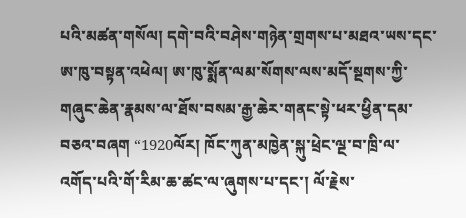པའི་མཚན་གསོལ། དགེ་བའི་བཤེས་གཉེན་གྲགས་པ་མཐའ་ཡས་དང་ཨ་ཁུ་བསྟན་འཕེལ། ཨ་ཁུ་སྨོན་ལམ་སོགས་ལས་མདོ་སྔགས་ཀྱི་གཞུང་ཆེན་རྣམས་ལ་ཐོས་བསམ་རྒྱ་ཆེར་གནང་སྟེ་ཕར་ཕྱིན་དམ་བཅའ་བཞག “1920ལོར། ཁོང་ཀུན་མཁྱེན་སྐུ་ཕྲེང་ལྔ་བ་ཁྲི་ལ་འགོད་པའི་གོ་རིམ་ཆ་ཚང་ལ་ཞུགས་པ་དང་། ལོ་རྗེས་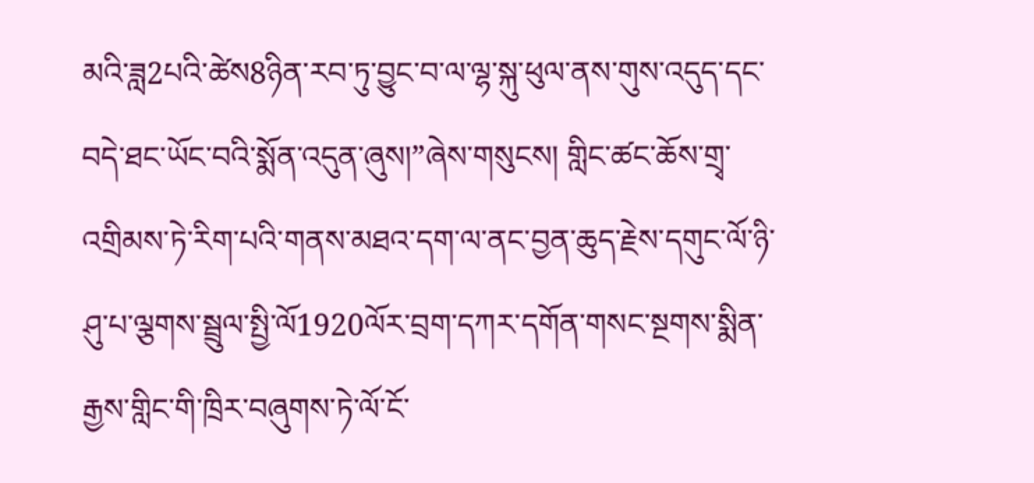མའི་ཟླ2པའི་ཚེས8ཉིན་རབ་ཏུ་བྱུང་བ་ལ་ལྷ་སྐུ་ཕུལ་ནས་གུས་འདུད་དང་བདེ་ཐང་ཡོང་བའི་སྨོན་འདུན་ཞུས།”ཞེས་གསུངས། གླིང་ཚང་ཆོས་གྲྭ་འགྲིམས་ཏེ་རིག་པའི་གནས་མཐའ་དག་ལ་ནང་བྱན་ཆུད་རྗེས་དགུང་ལོ་ཉི་ཤུ་པ་ལྕགས་སྦྲུལ་སྤྱི་ལོ1920ལོར་བྲག་དཀར་དགོན་གསང་སྔགས་སྨིན་རྒྱས་གླིང་གི་ཁྲིར་བཞུགས་ཏེ་ལོ་ངོ་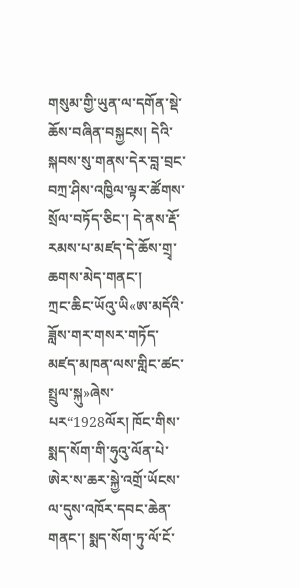གསུམ་གྱི་ཡུན་ལ་དགོན་སྡེ་ཆོས་བཞིན་བསྐྱངས། དེའི་སྐབས་སུ་གནས་དེར་བླ་བྲང་བཀྲ་ཤིས་འཁྱིལ་ལྟར་ཚོགས་སྲོལ་བཏོད་ཅིང་། དེ་ནས་རྡོ་རམས་པ་མཛད་དེ་ཆོས་གྲྭ་ཆགས་མེད་གནང་།
ཀྲང་ཆིང་ཡོའུ་ཡི«ཨ་མདོའི་ཟློས་གར་གསར་གཏོད་མཛད་མཁན་ལས་གླིང་ཚང་སྤྲུལ་སྐུ»ཞེས་པར“1928ལོར། ཁོང་གིས་སྨད་སོག་གི་ཧུའུ་ལོན་པེ་ཨེར་ས་ཆར་སྐྱེ་འགྲོ་ཡོངས་ལ་དུས་འཁོར་དབང་ཆེན་གནང་། སྨད་སོག་ཏུ་ལོ་ངོ་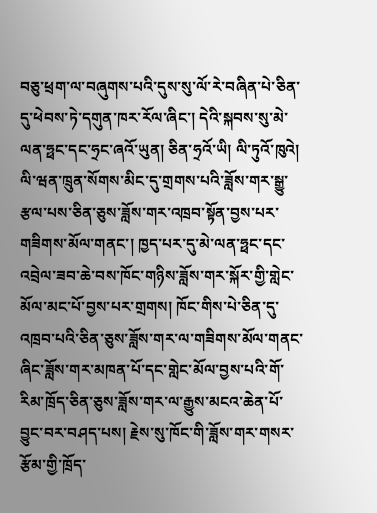བཅུ་ཕྲག་ལ་བཞུགས་པའི་དུས་སུ་ལོ་རེ་བཞིན་པེ་ཅིན་དུ་ཕེབས་ཏེ་དགུན་ཁར་རོལ་ཞིང་། དེའི་སྐབས་སུ་མེ་ལན་ཧྥང་དང་ཧྲང་ཞའོ་ཡུན། ཅིན་ཧྲའོ་ཡི། ལི་ཏུའོ་ཁུའེ། ལི་ཝན་ཁྲུན་སོགས་མིང་དུ་གྲགས་པའི་ཟློས་གར་སྒྱུ་རྩལ་པས་ཅིན་ཅུས་ཟློས་གར་འཁྲབ་སྟོན་བྱས་པར་གཟིགས་མོལ་གནང་། ཁྱད་པར་དུ་མེ་ལན་ཧྥང་དང་འབྲེལ་ཟབ་ཆེ་བས་ཁོང་གཉིས་ཟློས་གར་སྐོར་གྱི་གླེང་མོལ་མང་པོ་བྱས་པར་གྲགས། ཁོང་གིས་པེ་ཅིན་དུ་འཁྲབ་པའི་ཅིན་ཅུས་ཟློས་གར་ལ་གཟིགས་མོལ་གནང་ཞིང་ཟློས་གར་མཁན་པོ་དང་གླེང་མོལ་བྱས་པའི་གོ་རིམ་ཁྲོད་ཅིན་ཅུས་ཟློས་གར་ལ་རྒྱུས་མངའ་ཆེན་པོ་བྱུང་བར་བཤད་པས། རྗེས་སུ་ཁོང་གི་ཟློས་གར་གསར་རྩོམ་གྱི་ཁྲོད་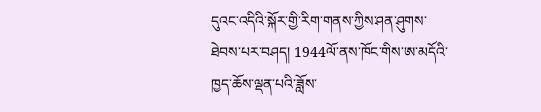དུའང་འདིའི་སྐོར་གྱི་རིག་གནས་ཀྱིས་ཤན་ཤུགས་ཐེབས་པར་བཤད། 1944ལོ་ནས་ཁོང་གིས་ཨ་མདོའི་ཁྱད་ཆོས་ལྡན་པའི་ཟློས་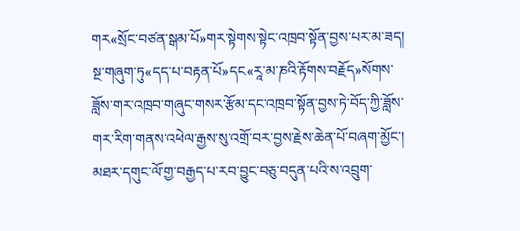གར«སྲོང་བཙན་སྒམ་པོ»གར་སྟེགས་སྟེང་འཁྲབ་སྟོན་བྱས་པར་མ་ཟད། སྔ་གཞུག་ཏུ«དད་པ་བརྟན་པོ»དང«རཱ་མ་ཎའི་རྟོགས་བརྗོད»སོགས་ཟློས་གར་འཁྲབ་གཞུང་གསར་རྩོམ་དང་འཁྲབ་སྟོན་བྱས་ཏེ་བོད་ཀྱི་ཟློས་གར་རིག་གནས་འཕེལ་རྒྱས་སུ་འགྲོ་བར་བྱས་རྗེས་ཆེན་པོ་བཞག་མྱོང་། མཐར་དགུང་ལོ་གྱ་བརྒྱད་པ་རབ་བྱུང་བཅུ་བདུན་པའི་ས་འབྲུག་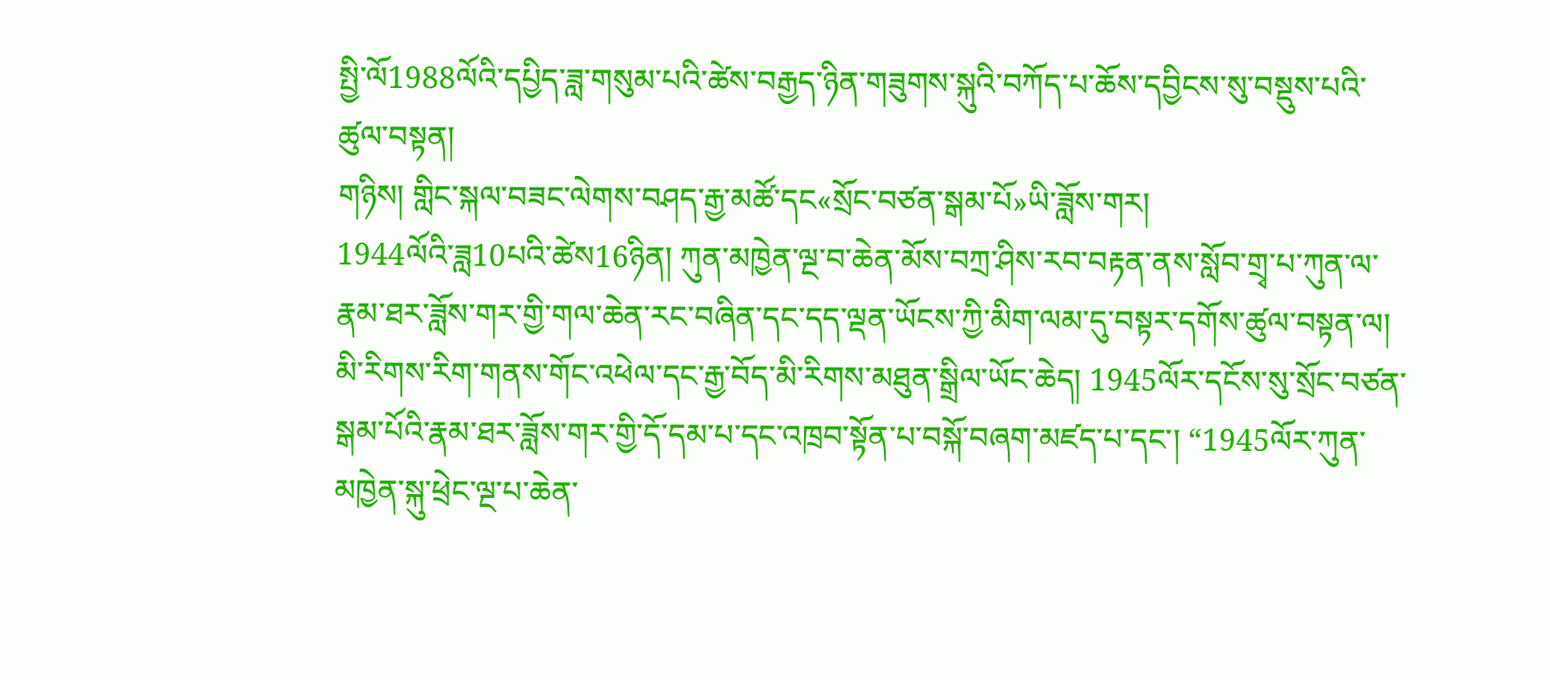སྤྱི་ལོ1988ལོའི་དཔྱིད་ཟླ་གསུམ་པའི་ཚེས་བརྒྱད་ཉིན་གཟུགས་སྐུའི་བཀོད་པ་ཆོས་དབྱིངས་སུ་བསྡུས་པའི་ཚུལ་བསྟན།
གཉིས། གླིང་སྐལ་བཟང་ལེགས་བཤད་རྒྱ་མཚོ་དང«སྲོང་བཙན་སྒམ་པོ»ཡི་ཟློས་གར།
1944ལོའི་ཟླ10པའི་ཚེས16ཉིན། ཀུན་མཁྱེན་ལྔ་བ་ཆེན་མོས་བཀྲ་ཤིས་རབ་བརྟན་ནས་སློབ་གྲྭ་པ་ཀུན་ལ་རྣམ་ཐར་ཟློས་གར་གྱི་གལ་ཆེན་རང་བཞིན་དང་དད་ལྡན་ཡོངས་ཀྱི་མིག་ལམ་དུ་བསྟར་དགོས་ཚུལ་བསྟན་ལ། མི་རིགས་རིག་གནས་གོང་འཕེལ་དང་རྒྱ་བོད་མི་རིགས་མཐུན་སྒྲིལ་ཡོང་ཆེད། 1945ལོར་དངོས་སུ་སྲོང་བཙན་སྒམ་པོའི་རྣམ་ཐར་ཟློས་གར་གྱི་དོ་དམ་པ་དང་འཁྲབ་སྟོན་པ་བསྐོ་བཞག་མཛད་པ་དང་། “1945ལོར་ཀུན་མཁྱེན་སྐུ་ཕྲེང་ལྔ་པ་ཆེན་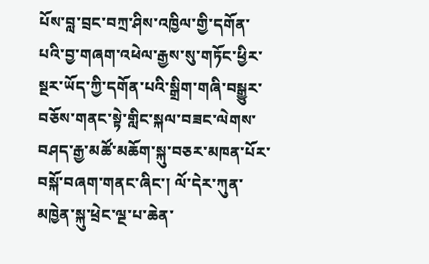པོས་བླ་བྲང་བཀྲ་ཤིས་འཁྱིལ་གྱི་དགོན་པའི་བྱ་གཞག་འཕེལ་རྒྱས་སུ་གཏོང་ཕྱིར་སྔར་ཡོད་ཀྱི་དགོན་པའི་སྒྲིག་གཞི་བསྒྱུར་བཅོས་གནང་སྟེ་གླིང་སྐལ་བཟང་ལེགས་བཤད་རྒྱ་མཚོ་མཆོག་སྐུ་བཅར་མཁན་པོར་བསྐོ་བཞག་གནང་ཞིང་། ལོ་དེར་ཀུན་མཁྱེན་སྐུ་ཕྲེང་ལྔ་པ་ཆེན་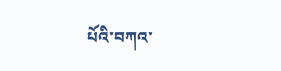པོའི་བཀའ་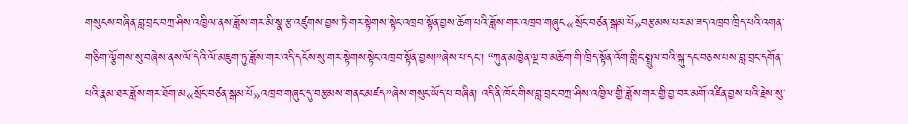གསུངས་བཞིན་བླ་བྲང་བཀྲ་ཤིས་འཁྱིལ་ནས་ཟློས་གར་མི་སྣ་རྩ་འཛུགས་བྱས་ཏེ་གར་སྟེགས་སྟེང་འཁྲབ་སྟོན་བྱས་ཆོག་པའི་ཟློས་གར་འཁྲབ་གཞུང«སྲོང་བཙན་སྒམ་པོ»བརྩམས་པར་མ་ཟད་འཁྲབ་ཁྲིད་པའི་འགན་གཅིག་ལྕོགས་སུ་བཞེས་ནས་ལོ་དེའི་ལོ་མཇུག་ཏུ་ཟློས་གར་འདི་དངོས་སུ་གར་སྟེགས་སྟེང་འཁྲབ་སྟོན་བྱས།”ཞེས་པ་དང་། “ཀུན་མཁྱེན་ལྔ་བ་མཆོག་གི་ཁྲིད་སྟོན་འོག་གླིང་སྤྲུལ་བའི་སྐུ་དང་བཅས་པས་བླ་བྲང་དགོན་པའི་རྣམ་ཐར་ཟློས་གར་ཐོག་མ«སྲོང་བཙན་སྒམ་པོ»འཁྲབ་གཞུང་དུ་བརྩམས་གནང་མཛད”ཞེས་གསུང་ཡོད་པ་བཞིན། འདི་ནི་ཁོང་གིས་བླ་བྲང་བཀྲ་ཤིས་འཁྱིལ་གྱི་ཟློས་གར་གྱི་བྱ་བར་མགོ་འཛིན་བྱས་པའི་རྗེས་སུ་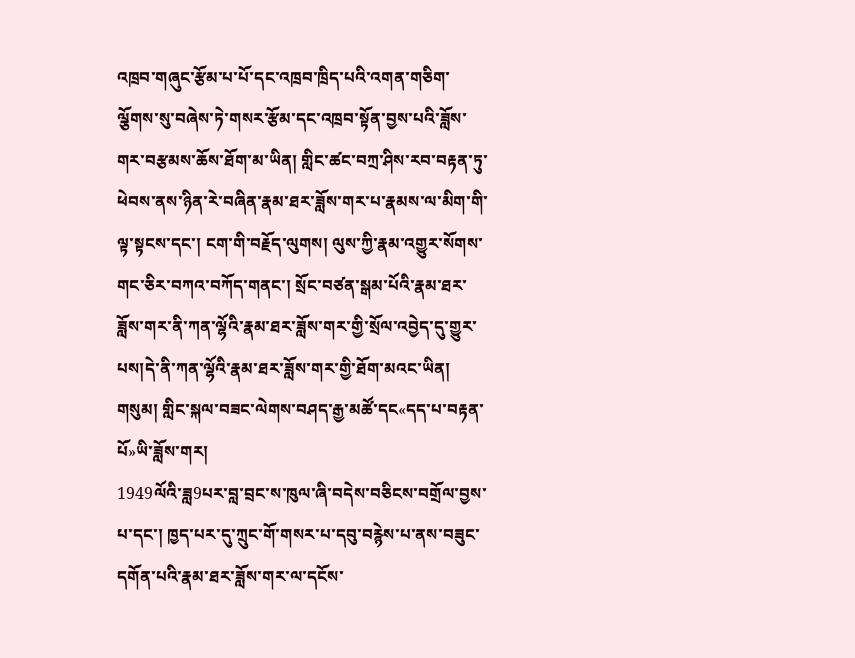འཁྲབ་གཞུང་རྩོམ་པ་པོ་དང་འཁྲབ་ཁྲིད་པའི་འགན་གཅིག་ལྕོགས་སུ་བཞེས་ཏེ་གསར་རྩོམ་དང་འཁྲབ་སྟོན་བྱས་པའི་ཟློས་གར་བརྩམས་ཆོས་ཐོག་མ་ཡིན། གླིང་ཚང་བཀྲ་ཤིས་རབ་བརྟན་ཏུ་ཕེབས་ནས་ཉིན་རེ་བཞིན་རྣམ་ཐར་ཟློས་གར་པ་རྣམས་ལ་མིག་གི་ལྟ་སྟངས་དང་། ངག་གི་བརྗོད་ལུགས། ལུས་ཀྱི་རྣམ་འགྱུར་སོགས་གང་ཅིར་བཀའ་བཀོད་གནང་། སྲོང་བཙན་སྒམ་པོའི་རྣམ་ཐར་ཟློས་གར་ནི་ཀན་ལྷོའི་རྣམ་ཐར་ཟློས་གར་གྱི་སྲོལ་འབྱེད་དུ་གྱུར་པས།དེ་ནི་ཀན་ལྷོའི་རྣམ་ཐར་ཟློས་གར་གྱི་ཐོག་མའང་ཡིན།
གསུམ། གླིང་སྐལ་བཟང་ལེགས་བཤད་རྒྱ་མཚོ་དང«དད་པ་བརྟན་པོ»ཡི་ཟློས་གར།
1949ལོའི་ཟླ9པར་བླ་བྲང་ས་ཁུལ་ཞི་བདེས་བཅིངས་བགྲོལ་བྱས་པ་དང་། ཁྱད་པར་དུ་ཀྲུང་གོ་གསར་པ་དབུ་བརྙེས་པ་ནས་བཟུང་དགོན་པའི་རྣམ་ཐར་ཟློས་གར་ལ་དངོས་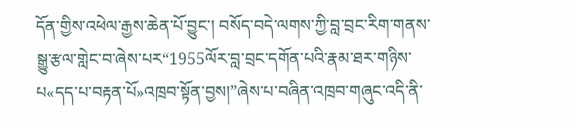དོན་གྱིས་འཕེལ་རྒྱས་ཆེན་པོ་བྱུང་། བསོད་བདེ་ལགས་ཀྱི་བླ་བྲང་རིག་གནས་སྒྱུ་རྩལ་གླེང་བ་ཞེས་པར“1955ལོར་བླ་བྲང་དགོན་པའི་རྣམ་ཐར་གཉིས་པ«དད་པ་བརྟན་པོ»འཁྲབ་སྟོན་བྱས།”ཞེས་པ་བཞིན་འཁྲབ་གཞུང་འདི་ནི་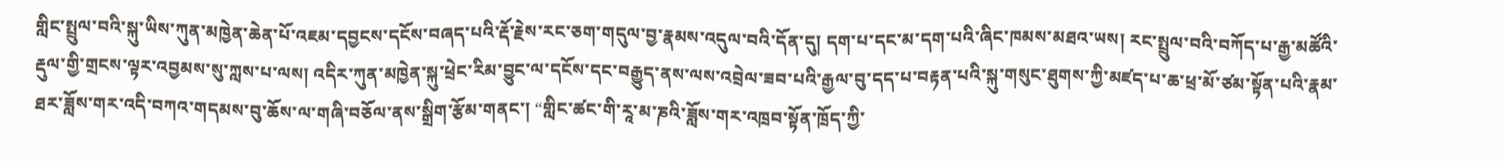གླིང་སྤྲུལ་བའི་སྐུ་ཡིས་ཀུན་མཁྱེན་ཆེན་པོ་འཇམ་དབྱངས་དངོས་བཞད་པའི་རྡོ་རྗེས་རང་ཅག་གདུལ་བྱ་རྣམས་འདུལ་བའི་དོན་དུ། དག་པ་དང་མ་དག་པའི་ཞིང་ཁམས་མཐའ་ཡས། རང་སྤྲུལ་བའི་བཀོད་པ་རྒྱ་མཚོའི་རྡུལ་གྱི་གྲངས་ལྟར་འབྱམས་སུ་ཀླས་པ་ལས། འདིར་ཀུན་མཁྱེན་སྐུ་ཕྲེང་རིམ་བྱུང་ལ་དངོས་དང་བརྒྱུད་ནས་ལས་འབྲེལ་ཟབ་པའི་རྒྱལ་བུ་དད་པ་བརྟན་པའི་སྐུ་གསུང་ཐུགས་ཀྱི་མཛད་པ་ཆ་ཕྲ་མོ་ཙམ་སྟོན་པའི་རྣམ་ཐར་ཟློས་གར་འདི་བཀའ་གདམས་བུ་ཆོས་ལ་གཞི་བཅོལ་ནས་སྒྲིག་རྩོམ་གནང་། “གླིང་ཚང་གི་རཱ་མ་ཎའི་ཟློས་གར་འཁྲབ་སྟོན་ཁྲོད་ཀྱི་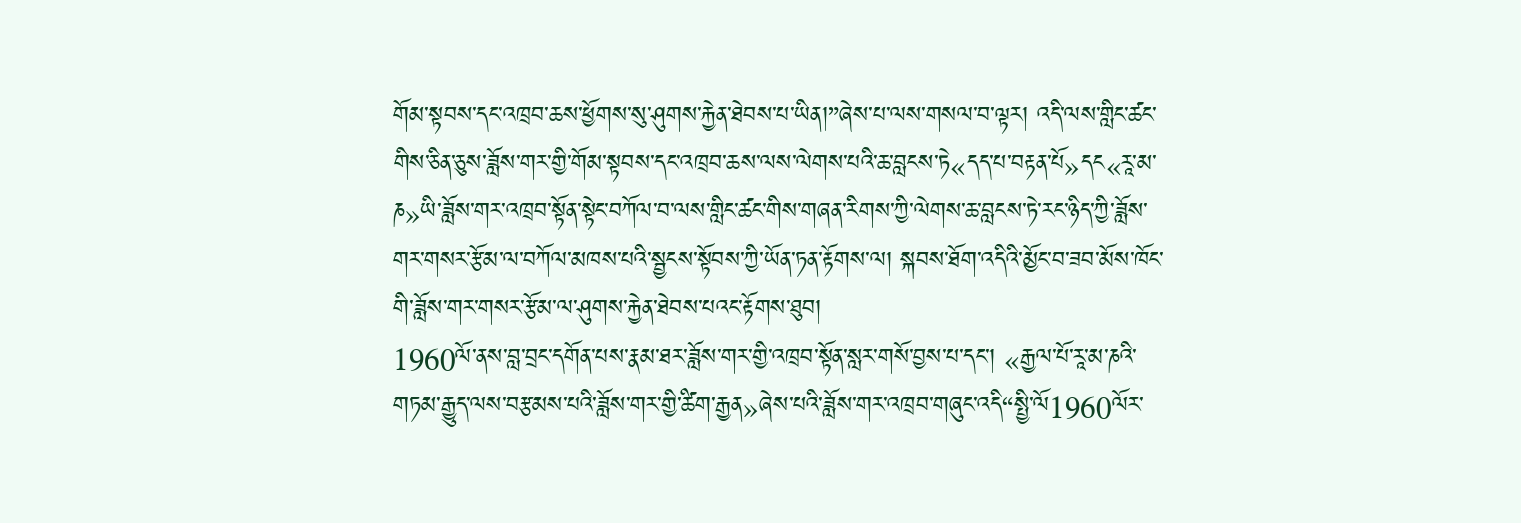གོམ་སྟབས་དང་འཁྲབ་ཆས་ཕྱོགས་སུ་ཤུགས་རྐྱེན་ཐེབས་པ་ཡིན།”ཞེས་པ་ལས་གསལ་བ་ལྟར། འདི་ལས་གླིང་ཚང་གིས་ཅིན་ཅུས་ཟློས་གར་གྱི་གོམ་སྟབས་དང་འཁྲབ་ཆས་ལས་ལེགས་པའི་ཆ་བླངས་ཏེ«དད་པ་བརྟན་པོ»དང«རཱ་མ་ཎ»ཡི་ཟློས་གར་འཁྲབ་སྟོན་སྟེང་བཀོལ་བ་ལས་གླིང་ཚང་གིས་གཞན་རིགས་ཀྱི་ལེགས་ཆ་བླངས་ཏེ་རང་ཉིད་ཀྱི་ཟློས་གར་གསར་རྩོམ་ལ་བཀོལ་མཁས་པའི་སྦྱངས་སྟོབས་ཀྱི་ཡོན་ཏན་རྟོགས་ལ། སྐབས་ཐོག་འདིའི་མྱོང་བ་ཟབ་མོས་ཁོང་གི་ཟློས་གར་གསར་རྩོམ་ལ་ཤུགས་རྐྱེན་ཐེབས་པའང་རྟོགས་ཐུབ།
1960ལོ་ནས་བླ་བྲང་དགོན་པས་རྣམ་ཐར་ཟློས་གར་གྱི་འཁྲབ་སྟོན་སླར་གསོ་བྱས་པ་དང་། «རྒྱལ་པོ་རཱ་མ་ཎའི་གཏམ་རྒྱུད་ལས་བརྩམས་པའི་ཟློས་གར་གྱི་ཚིག་རྒྱན»ཞེས་པའི་ཟློས་གར་འཁྲབ་གཞུང་འདི“སྤྱི་ལོ1960ལོར་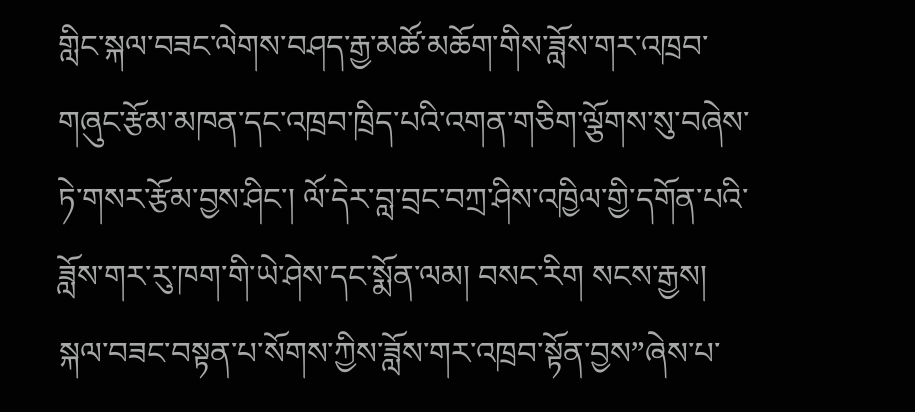གླིང་སྐལ་བཟང་ལེགས་བཤད་རྒྱ་མཚོ་མཆོག་གིས་ཟློས་གར་འཁྲབ་གཞུང་རྩོམ་མཁན་དང་འཁྲབ་ཁྲིད་པའི་འགན་གཅིག་ལྕོགས་སུ་བཞེས་ཏེ་གསར་རྩོམ་བྱས་ཤིང་། ལོ་དེར་བླ་བྲང་བཀྲ་ཤིས་འཁྱིལ་གྱི་དགོན་པའི་ཟློས་གར་རུ་ཁག་གི་ཡེ་ཤེས་དང་སྨོན་ལམ། བསང་རིག སངས་རྒྱས། སྐལ་བཟང་བསྟན་པ་སོགས་ཀྱིས་ཟློས་གར་འཁྲབ་སྟོན་བྱས”ཞེས་པ་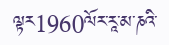ལྟར1960ལོར་རཱ་མ་ཎའི་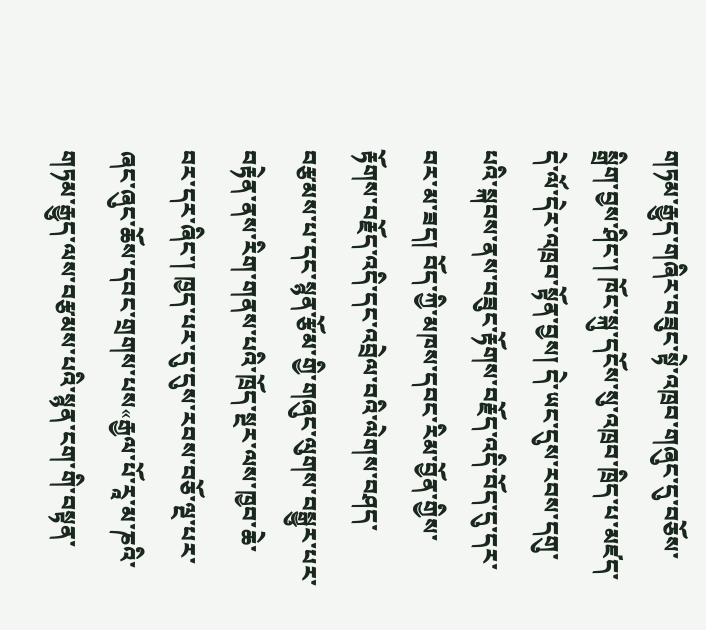གཏམ་རྒྱུད་གཞིར་བཟུང་སྟེ་འཁྲབ་གཞུང་དུ་བཅོས་སྒྲིག་བྱས་ཤིང་། ཁོང་སྐུ་དངོས་སུ་འཁྲབ་ཁྲིད་པ་མཛད་དེ་ལོ་དེར་འཁྲབ་སྟོན་བྱས། དེ་ཡང་དུས་རབས་དགུ་པའི་སྐབས་ནས་བཟུང་རྟོགས་བརྗོད་འདི་བོད་དུ་དར་བར་མ་ཟད། བོད་ཀྱི་མཁས་དབང་རིམ་བྱོན་གྱིས་རྟོགས་བརྗོད་འདི་དང་འབྲེལ་བའི་ལེགས་བཤད་བརྩམས་པ་དང་སྙན་རྩོམ་གྱི་གཞུང་ལུགས་བསྒྱུར་པར་བརྟེན་ནས་རིག་གནས་པའི་ཁྲོད་སྔར་ལས་ཁྱབ་ཆེ་བར་དར་ཞིང་། ཁྱད་པར་དུ་དུས་རབས་བཅོ་ལྔ་པར་ཞང་ཞུང་ཆོས་དབང་གྲགས་པས«རྒྱལ་པོ་རཱ་མ་ཎའི་གཏམ་རྒྱུད་ལས་བརྩམས་པའི་སྙན་ངག་གི་བསྟན་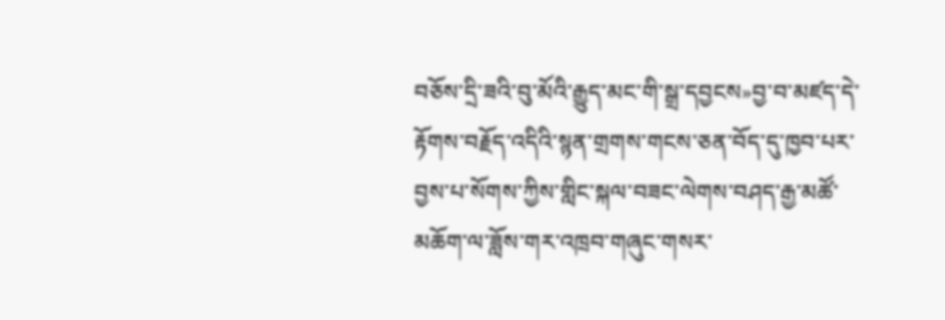བཅོས་དྲི་ཟའི་བུ་མོའི་རྒྱུད་མང་གི་སྒྲ་དབྱངས»བྱ་བ་མཛད་དེ་རྟོགས་བརྗོད་འདིའི་སྙན་གྲགས་གངས་ཅན་བོད་དུ་ཁྱབ་པར་བྱས་པ་སོགས་ཀྱིས་གླིང་སྐལ་བཟང་ལེགས་བཤད་རྒྱ་མཚོ་མཆོག་ལ་ཟློས་གར་འཁྲབ་གཞུང་གསར་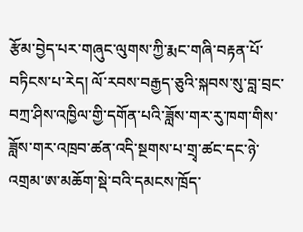རྩོམ་བྱེད་པར་གཞུང་ལུགས་ཀྱི་རྨང་གཞི་བརྟན་པོ་བཏིངས་པ་རེད། ལོ་རབས་བརྒྱད་ཅུའི་སྐབས་སུ་བླ་བྲང་བཀྲ་ཤིས་འཁྱིལ་གྱི་དགོན་པའི་ཟློས་གར་རུ་ཁག་གིས་ཟློས་གར་འཁྲབ་ཚན་འདི་སྔགས་པ་གྲྭ་ཚང་དང་ཉེ་འགྲམ་ཨ་མཆོག་སྡེ་བའི་དམངས་ཁྲོད་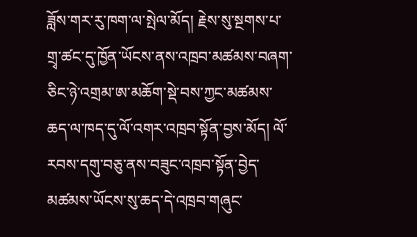ཟློས་གར་རུ་ཁག་ལ་སྤེལ་མོད། རྗེས་སུ་སྔགས་པ་གྲྭ་ཚང་དུ་ཁྱོན་ཡོངས་ནས་འཁྲབ་མཚམས་བཞག་ཅིང་ཉེ་འགྲམ་ཨ་མཆོག་སྡེ་བས་ཀྱང་མཚམས་ཆད་ལ་ཁད་དུ་ལོ་འགར་འཁྲབ་སྟོན་བྱས་མོད། ལོ་རབས་དགུ་བཅུ་ནས་བཟུང་འཁྲབ་སྟོན་བྱེད་མཚམས་ཡོངས་སུ་ཆད་དེ་འཁྲབ་གཞུང་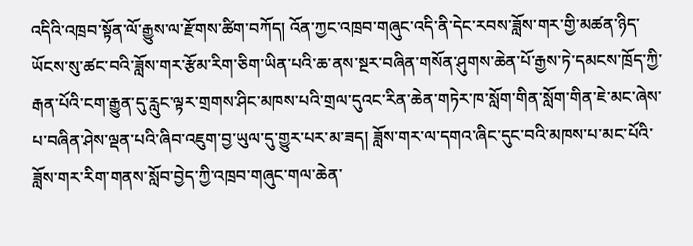འདིའི་འཁྲབ་སྟོན་ལོ་རྒྱུས་ལ་རྫོགས་ཚིག་བཀོད། འོན་ཀྱང་འཁྲབ་གཞུང་འདི་ནི་དེང་རབས་ཟློས་གར་གྱི་མཚན་ཉིད་ཡོངས་སུ་ཚང་བའི་ཟློས་གར་རྩོམ་རིག་ཅིག་ཡིན་པའི་ཆ་ནས་སྔར་བཞིན་གསོན་ཤུགས་ཆེན་པོ་རྒྱས་ཏེ་དམངས་ཁྲོད་ཀྱི་རྒན་པོའི་ངག་རྒྱུན་དུ་རླུང་ལྟར་གྲགས་ཤིང་མཁས་པའི་གྲལ་དུའང་རིན་ཆེན་གཏེར་ཁ་སློག་གིན་སློག་གིན་ཇེ་མང་ཞེས་པ་བཞིན་ཤེས་ལྡན་པའི་ཞིབ་འཇུག་བྱ་ཡུལ་དུ་གྱུར་པར་མ་ཟད། ཟློས་གར་ལ་དགའ་ཞིང་དུང་བའི་མཁས་པ་མང་པོའི་ཟློས་གར་རིག་གནས་སློབ་བྱེད་ཀྱི་འཁྲབ་གཞུང་གལ་ཆེན་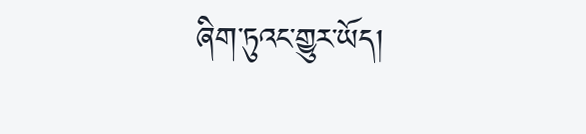ཞིག་ཏུའང་གྱུར་ཡོད།